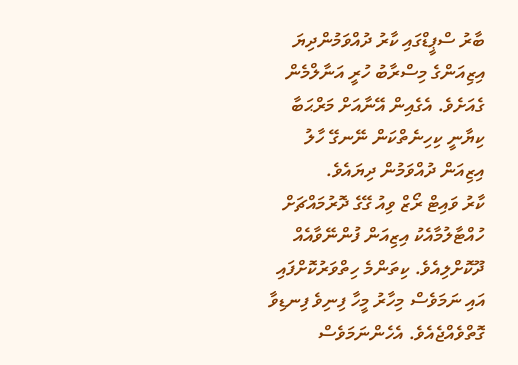ބާރު ސްޕީޑްގައި ކާރު ދުއްވަމުންދިޔަ އިޒިއަންގެ މިސްރާބު ހުރީ އަނާލްމެން ގެއަށެވެ. އެގެއިން އޭނާއަށް މަރްޙަބާ ކިޔާނީ ކިހިނެތްކަން ނޭނގޭ ހާލު އިޒިއަން ދުއްވަމުން ދިޔައެވެ.
ކާރު ވައިޓް ރޯޒް ވިއު ގޭގެ ދޮރުމައްޗަށް ހުއްޓާލުމާއެކު އިޒިއަން ފުންނޭވާއެއް ދޫކޮށްލިއެވެ. ކިތަންމެ ހިތްވަރުކޮށްފައި އައި ނަމަވެސް މިހާރު މީހާ ފިނިވެ ފިނޑިވާ ގޮތްވެއްޖެއެވެ. އެހެންނަމަވެސް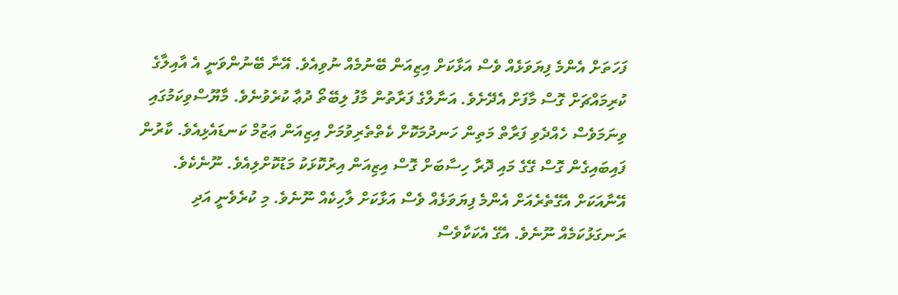ފަހަތަށް އެންމެ ފިޔަވަޅެއް ވެސް އަޅާކަށް އިޒިއަން ބޭނުމެއް ނުވިއެވެ. އޭނާ ބޭނުންވަނީ އެ އާއިލާގެ ކުރިމައްޗަށް ގޮސް މާފަށް އެދޭށެވެ. އަނާލްގެ ފަރާތުން މާފު ލިބޭތޯ ދުޢާ ކުރެވުނެވެ. މާޔޫސްވިކަމުގައި ވިނަމަވެސް ހެއްދެވި ފަރާތް މަތިން ހަނދުމަކޮށް ކެތްތެރިވުމަށް އިޒިއަން ޢަޒުމް ކަނޑައެޅިއެވެ. ކާރުން ފައިބައިގެން ގޮސް ގޭގެ މައި ދޮރާ ހިސާބަށް ގޮސް އިޒިއަން އިރުކޮޅަކު މަޑުކޮށްލިއެވެ. ނޫނެކެވެ. އޭނާއަކަށް އެގޭތެރެއަށް އެންމެ ފިޔަވަޅެއް ވެސް އަޅާކަށް ލާހިކެއް ނޫނެވެ. މި ކުރެވެނީ އަދި ރަނގަޅުކަމެއް ނޫނެވެ. އެގޭ އެކަކާވެސް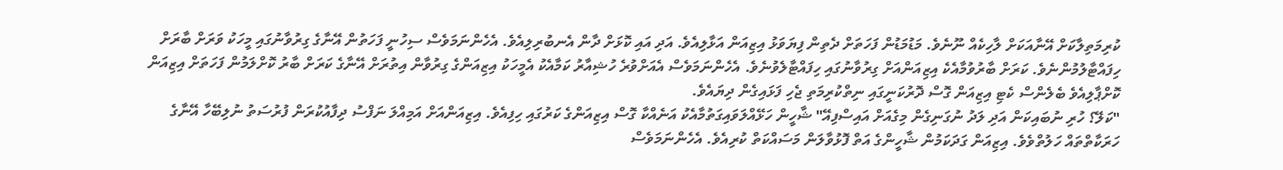ކުރިމަތިލާކަށް އޭނާއަކަށް ލާހިކެއް ނޫނެވެ. މަޑުމަޑުން ފަހަތަށް ދެތިން ފިޔަވަޅު އިޒިއަން އަޅާލިއެވެ. އަދި އައި ކޮޅަށް ދާން އެނބުރިލިއެވެ. އެހެންނަމަވެސް ސިހުނީ ފަހަތުން އޭނާގެ ގިރުވާނުގައި މީހަކު ވަރަށް ބާރަށް ހިފައްޓާލުމުންނެވެ. ކަރަށް ބާރުވުމާއެކެ އިޒިއަންއަށް ގިރުވާނުގައި ހިފައްޓާލެވުނެވެ. އެހެންނަމަވެސް އެއަށްވުރެ ހުޝިއާރު ކަމާއެކު އެމީހަކު އިޒިއަންގެ ގިރުވާން އިތުރަށް އޭނާގެ ކަރަށް ބާރު ކޮށްލަމުން ފަހަތަށް އިޒިއަން ކޮށްޕާލިއެވެ ބެލެންސް ކެޓި އިޒިއަން ގޮސް ދޮރުކަނީގައި ނިތްކުރިމަތި ޖެހި ފަޅައިގެން ދިޔައެވެ.
"ކަލޭ؟ ހުރި ނުބައިކަން އަދި ލަދު ނުގަނިގެން މިގެއަށް އައިސްފިއޭ" ޝާހީން ހަޅޭއްލަވައިގަތުމާއެކު އަނެއްކާ ގޮސް އިޒިއަންގެ ކަރުގައި ހިފިއެވެ. އިޒިއަންއަށް އަމިއްލަ ނަފްސު ދިފާއުކުރަން ފުރުސަތު ނުލިބޭހާ އޭނާގެ ހަރަކާތްތައް ހަލުތްވެވެ. އިޒިއަން ގަދަކަމުން ޝާހީންގެ އަތް ފޮޅުވާލަން މަސައްކަތް ކުރިއެވެ. އެހެންނަމަވެސް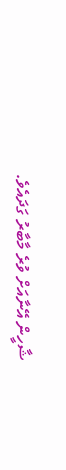ޝާހީން އޭނާއަށް ވުރެ މާބާރު ގަދައެވެ.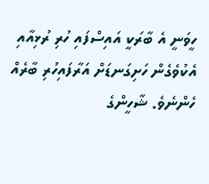ހީވަނީ އެ ބާރަކީ އައިސްފައި ހުރި ރުޅިއާއި އެކުވެގެން ހަށިގަނޑަށް އަރާފައިހުރި ބާރެއް ހެންނެވެ. ޝާހީންގެ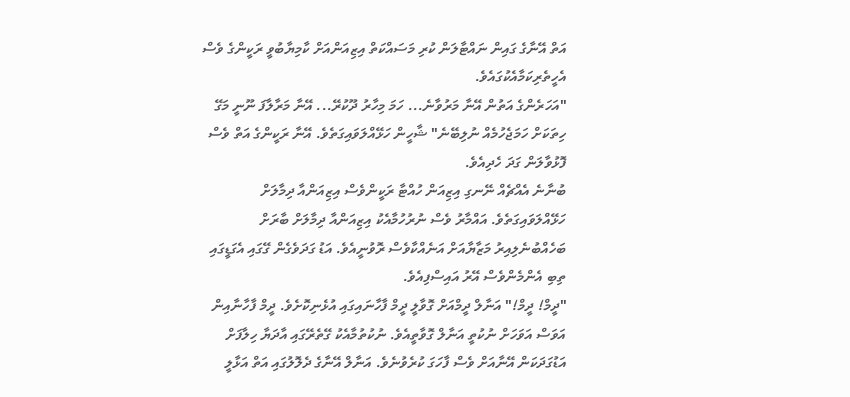އަތް އޭނާގެ ގައިން ނައްޓާލަން ކުރި މަސައްކަތް އިޒިއަންއަށް ކާމިޔާބުވީ ރަކީންގެ ވެސް އެހީތެރިކަމާއެކުގައެވެ.
"އަހަރެންގެ އަތުން އޭނާ މަރުވާނެ... ހަމަ މިހާރު ދޫކުރޭ... އޭނާ މަރާލާފަ ނޫނީ މަގޭ ހިތަކަށް ހަމަޖެހުމެއް ނުލިބޭނެ" ޝާހީން ހަޅޭއްލަވައިގަތެވެ. އޭނާ ރަކީންގެ އަތް ވެސް ފޮޅުވާލަން ގަދަ ހެދިއެވެ.
ބުނާނެ އެއްޗެއް ނޭނގި އިޒިއަން ހުއްޓާ ރަކީންވެސް އިޒިއަންއާ ދިމާލަށް ހަޅޭއްލަވައިގަތެވެ. އައްމާރު ވެސް ނުރުހުމާއެކު އިޒިއަންއާ ދިމާލަށް ބާރަށް ބަހެއްބުނެލިއިރު މަޒާޔާއަށް އަނެއްކާވެސް ރޮވުނީއެވެ. އަޑު ގަދަވެގެން ގޭގައި އެގަޑީގައި ތިބި އެންމެންވެސް އޭރު އައިސްފިއެވެ.
"ދީމް! ދީމް!" އަނާލް ދީމްއަށް ގޮވާލީ ދީމް ފާހާނައިގައި އުޅެނިކޮށެވެ. ދީމް ފާހާނާއިން އަވަސް އަވަހަށް ނުކުތީ އަނާލް ގޮވާތީއެވެ. ނުކުތުމާއެކު ގޭތެރޭގައި އާދަޔާ ހިލާފަށް އަޑުގަދަކަން އޭނާއަށް ވެސް ފާހަގަ ކުރެވުނެވެ. އަނާލް އޭނާގެ ދެލޮލުގައި އަތް އަޅާލީ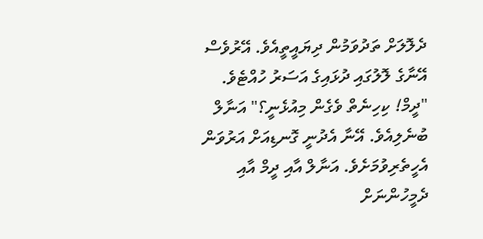ދެލޮލަށް ތަދުވަމުން ދިޔައީތީއެވެ. އޭރުވެސް އޭނާގެ ލޮލުގައި ދުޅައިގެ އަސަރު ހުއްޓެވެ.
"ދީމް! ކިހިނެތް ވެގެން މިއުޅެނީ؟" އަނާލް ބުނެލިއެވެ. އޭނާ އެދުނީ ގޮނޑިއަށް އަރުވަން އެހީތެރިވުމަށެވެ. އަނާލް އާއި ދީމް އާއި ދެމީހުންނަށް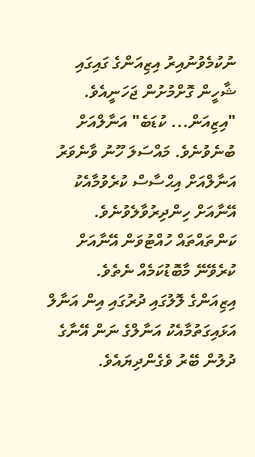ނުކުމެވުނުއިރު އިޒިއަންގެ ގައިގައި ޝާހީން ގޮށްމުށުން ޖަހަނީއެވެ.
"އިޒިއަން... ކުޑަބެ" އަނާލްއަށް ބުނެވުނެވެ. މައްސަލަ ހޫނު ވާނެވަރު އަނާލްއަށް އިޙްސާސް ކުރެވުމާއެކު އޭނާއަށް ހިންދިރުވާލެވުނެވެ. ކަންތައްތައް ހުއްޓުވަން އޭނާއަށް ކުރެވޭނޭ މާބޮޑުކަމެއް ނެތެވެ. އިޒިއަންގެ ލޮލުގައި ދުރުގައި އިން އަނާލް އަޅައިގަތުމާއެކު އަނާލްގެ ނަން އޭނާގެ ދުލުން ބޭރު ވެގެންދިޔައެވެ.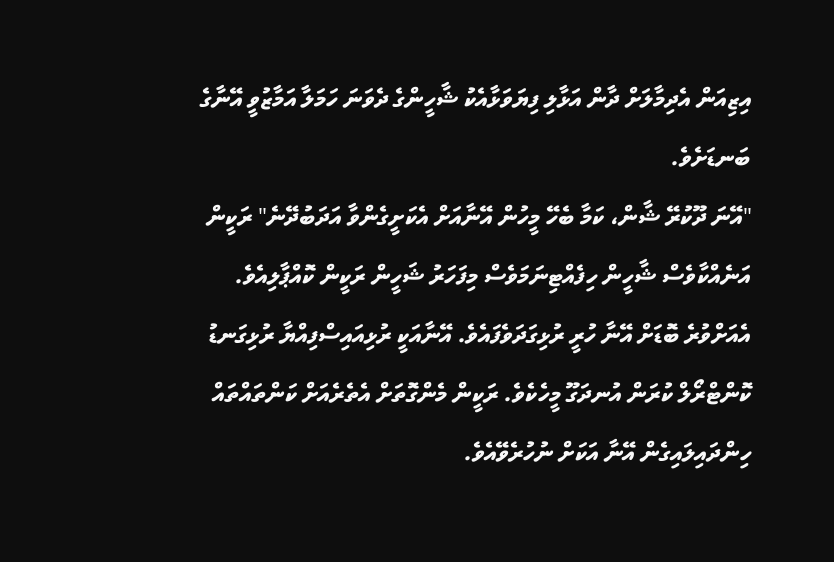އިޒިއަން އެދިމާލަށް ދާން އަޅާލި ފިޔަވަޅާއެކު ޝާހީންގެ ދެވަނަ ހަމަލާ އަމާޒުވީ އޭނާގެ ބަނޑަށެވެ.
"އޭނަ ދޫކުރޭ ޝާން، ކަމާ ބެހޭ މީހުން އޭނާއަށް އެކަށީގެންވާ އަދަބުދޭނެ" ރަކީން އަނެއްކާވެސް ޝާހީން ހިފެއްޓިނަމަވެސް މިފަހަރު ޝަހީން ރަކީން ކޮއްޕާލިއެވެ. އެއަށްވުރެ ބޮޑަށް އޭނާ ހުރީ ރުޅިގަދަވެފައެވެ. އޭނާއަކީ ރުޅިއައިސްފިއްޔާ ރުޅިގަނޑު ކޮންޓްރޯލް ކުރަން އުނދަގޫ މީހެކެވެ. ރަކީން މެންގޮތަށް އެތެރެއަށް ކަންތައްތައް ހިންދައިލައިގެން އޭނާ އަކަށް ނުހުރެވޭއެވެ.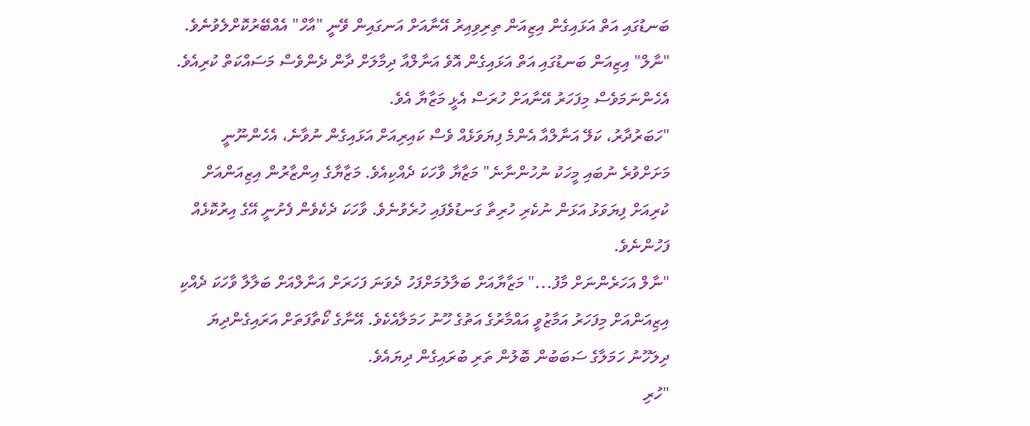ބަނޑުގައި އަތް އަޅައިގެން އިޒިއަން ތިރިވިއިރު އޭނާއަށް އަނގައިން ވޭނީ "އާހް" އެއްބޭރުކޮށްލެވުނެވެ.
"ނާލް" އިޒިއަން ބަނޑުގައި އަތް އަޅައިގެން އޮވެ އަނާލްއާ ދިމާލަށް ދާން ދެންވެސް މަސައްކަތް ކުރިއެވެ. އެހެންނަމަވެސް މިފަހަރު އޭނާއަށް ހުރަސް އެޅީ މަޒާޔާ އެވެ.
"ހަބަރުދާރު، ކަލޭ އަނާލްއާ އެންމެ ފިޔަވަޅެއް ވެސް ކައިރިއަށް އަޅައިގެން ނުވާނެ، އެހެންނޫނީ މަށަށްވުރެ ނުބައި މީހަކު ނުހުންނާނެ" މަޒާޔާ ވާހަކަ ދެއްކިއެވެ. މަޒާޔާގެ އިންޒާރުން އިޒިއަންއަށް ކުރިއަށް ފިޔަވަޅު އަޅަން ނުކެރި ހުރިތާ ގަނޑުވެފައި ހުރެވުނެވެ. ވާހަކަ ދެކެވެން ފެށުނީ އޭގެ އިރުކޮޅެއް ފަހުންނެވެ.
"ނާލް އަހަރެންނަށް މާފު..." މަޒާޔާއަށް ބަލާލުމަށްފަހު ދެވަނަ ފަހަރަށް އަނާލްއަށް ބަލާލާ ވާހަކަ ދެއްކި އިޒިއަންއަށް މިފަހަރު އަމާޒުވީ އައްމާރުގެ އަތުގެ ހޫނު ހަމަލާއެކެވެ. އޭނާގެ ކޯތާފަތަށް އަރައިގެންދިޔަ ދިލަހޫނު ހަމަލާގެ ސަބަބުން ބޮލުން ތަރި ބުރައިގެން ދިޔައެވެ.
"ހުރި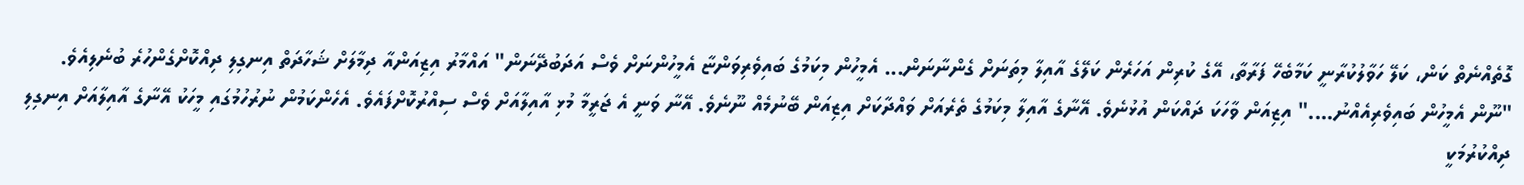ގޮތެއްނެތް ކަން، ކަލޭ ހަވާލުކުރާނީ ކަމާބެހޭ ފަރާތާ، އޭގެ ކުރިން އަހަރެން ކަލޭގެ އާއިލާ މިތަނަށް ގެންނާނަން... އެމީހުން މިކަމުގެ ބައިވެރިވަންޏާ އެމީހުންނަށް ވެސް އަދަބުދޭނަން" އައްމާރު އިޒިއަންއާ ދިމާލަށް ޝަހާދަތް އިނގިލި ދިއްކޮށްގެންހުރެ ބުނެލިއެވެ.
"ނޫން އެމީހުން ބައިވެރިއެއްނު...." އިޒިއަން ވާހަކަ ދައްކަން އުޅުނެވެ. އޭނާގެ އާއިލާ މިކަމުގެ ތެރެއަށް ވައްދާކަށް އިޒިއަން ބޭނުމެއް ނޫނެވެ. އޭނާ ވަނީ އެ ޖަރީމާ މުޅި އާއިލާއަށް ވެސް ސިއްރުކޮށްފައެވެ. އެހެންކަމުން ނުރުހުމުގައި މީހަކު އޭނާގެ އާއިލާއަށް އިނގިލި ދިއްކުރުމަކީ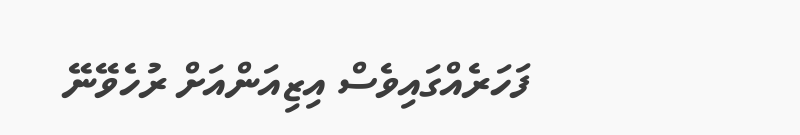ފަހަރެއްގައިވެސް އިޒިއަންއަށް ރުހެވޭނޭ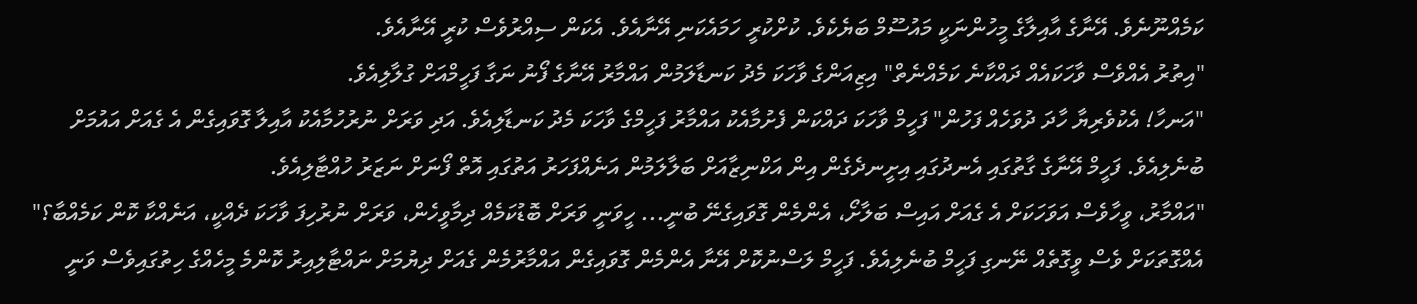ކަމެއްނޫނެވެ. އޭނާގެ އާއިލާގެ މީހުންނަކީ މައުސޫމް ބަޔެކެވެ. ކުށްކުރީ ހަމައެކަނި އޭނާއެވެ. އެކަން ސިއްރުވެސް ކުރީ އޭނާއެވެ.
"އިތުރު އެއްވެސް ވާހަކައެއް ދައްކާނެ ކަމެއްނެތް" އިޒިއަންގެ ވާހަކަ މެދު ކަނޑާލަމުން އައްމާރު އޭނާގެ ފޯނު ނަގާ ފަހީމްއަށް ގުލާލިއެވެ.
"އަނހާ! އެކުވެރިޔާ ހާދަ ދުވަހެއް ފަހުން" ފަހީމް ވާހަކަ ދައްކަން ފެށުމާއެކު އައްމާރު ފަހީމްގެ ވާހަކަ މެދު ކަނޑާލިއެވެ. އަދި ވަރަށް ނުރުހުމާއެކު އާއިލާ ގޮވައިގެން އެ ގެއަށް އައުމަށް ބުނެލިއެވެ. ފަހީމް އޭނާގެ ގާތުގައި އެނދުގައި އިށީނދެގެން އިން އަކްނިޒާއަށް ބަލާލަމުން އަނެއްފަހަރު އަތުގައި އޮތް ފޯނަށް ނަޒަރު ހުއްޓާލިއެވެ.
"އައްމާރު، ވީހާވެސް އަވަހަކަށް އެ ގެއަށް އައިސް ބަލާށޯ، އެންމެން ގޮވައިގެނޭ ބުނީ... ހީވަނީ ވަރަށް ބޮޑުކަމެއް ދިމާވީހެން، ވަރަށް ނުރުހިފަ ވާހަކަ ދެއްކީ، އަނެއްކާ ކޮން ކަމެއްބާ؟" އެއްގޮތަކަށް ވެސް ވީގޮތެއް ނޭނގި ފަހީމް ބުނެލިއެވެ. ފަހީމް ލަސްނުކޮށް އޭނާ އެންމެން ގޮވައިގެން އައްމާރުމެން ގެއަށް ދިޔުމަށް ނައްޓާލިއިރު ކޮންމެ މީހެއްގެ ހިތުގައިވެސް ވަނީ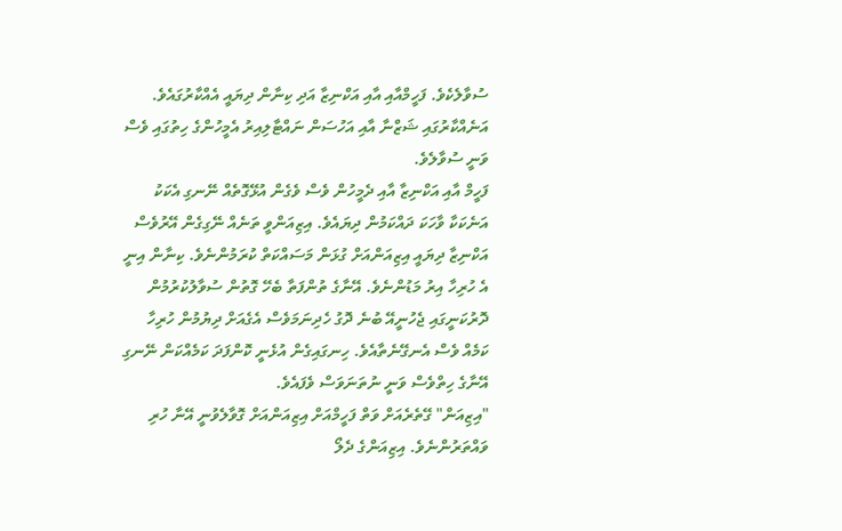ސުވާލެކެވެ. ފަހީމްއާއި އާއި އަކްނިޒާ އަދި ކިނާން ދިޔައީ އެއްކާރުގައެވެ. އަނެއްކާރުގައި ޝަޒްނާ އާއި އަހުސަން ނައްޓާލިއިރު އެމީހުންގެ ހިތުގައި ވެސް ވަނީ ސުވާލެވެ.
ފަހީމް އާއި އަކްނިޒާ އާއި ދެމީހުން ވެސް ވެގެން އުޅޭގޮތެއް ނޭނގި އެކަކު އަނެކަކާ ވާހަކަ ދައްކަމުން ދިޔައެވެ. އިޒިއަންވީ ތަނެއް ނޭގިގެން އޭރުވެސް އަކްނިޒާ ދިޔައީ އިޒިއަންއަށް ގުޅަން މަސައްކަތް ކުރަމުންނެވެ. ކިނާން އިނީ އެ ހުރިހާ އިރު މަޑުންނެވެ. އޭނާގެ ތުންފަތާ ބެހޭ ގޮތުން ސުވާލުކުރުމުން ދޮރުކަނީގައި ޖެހުނީއޭ ބުނެ ދޮގު ހެދިނަމަވެސް އެގެއަށް ދިޔުމުން ހުރިހާ ކަމެއް ވެސް އެނގޭނެތާއެވެ. ހިނގައިގެން އުޅެނީ ކޮންފަދަ ކަމެއްކަން ނޭނގި އޭނާގެ ހިތްވެސް ވަނީ ނުތަނަވަސް ވެފައެވެ.
"އިޒިއަން" ގޭތެރެއަށް ވަތް ފަހީމްއަށް އިޒިއަންއަށް ގޮވާލެވުނީ އޭނާ ހުރި ވައްތަރުންނެވެ. އިޒިއަންގެ ދެލޯ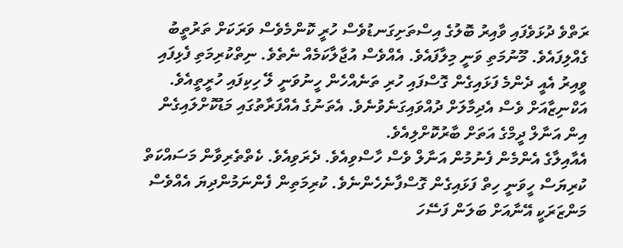ރަތްވެ ދުޅަވެފައި ވާއިރު ބޮލުގެ އިސްތަށިގަނޑުވެސް ހުރީ ކޮންމެވެސް ވަރަކަށް ތަރުތީބު ގެއްލިފައެވެ. މޫނުމަތި ވަނީ މިލާފައެވެ. އެއްވެސް އުޖާލާކަމެއް ނެތެވެ. ނިތްކުރިމަތި ފެޅިފައި ވީއިރު އެއީ ދެންމެ ފަޅައިގެން ގޮސްފައި ހުރި ތަނެއްހެން ހީނުވަނީ ލޭ ހިކިފައި ހުރީތީއެވެ. އަކްނިޒާއަށް ވެސް އެދިމާލަށް ދުއްވައިގަނެވުނެވެ. އެތަނުގެ އެއްފަރާތުގައި މަޑުކޮށްލައިގެން އިން އަނާލް ދީމްގެ އަތަށް ބާރުކޮށްލިއެވެ.
އެއާއިލާގެ އެންމެން ފެނުމުން އަނާލް ވެސް ހާސްވިއެވެ. ދެރަވިއެވެ. ކެތްތެރިވާން މަސައްކަތް ކުރިޔަސް ހީވަނީ ހިތް ފަޅައިގެން ގޮސްފާނެހެންނެވެ. ކުރިމަތިން ފެންނަމުންދިޔަ އެއްވެސް މަންޒަރަކީ އޭނާއަށް ބަލަން ފަސޭހަ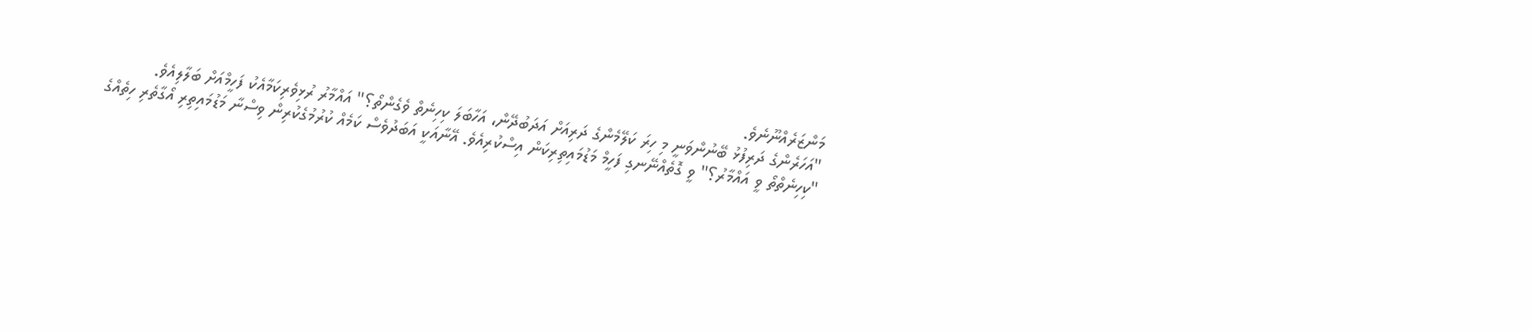މަންޒަރެއްނޫނެވެ.
"އަހަރެންގެ ދަރިފުޅު ބޭނުންވަނީ މި ހިރަ ކަލޭމެންގެ ދަރިއަށް އަދަބުދޭން، އަހާބަލަ ކިހިނެތް ވެގެންތޯ؟" އައްމާރު ރުޅިވެރިކަމާއެކު ފަހީމްއަށް ބަލާލިއެވެ.
"ކިހިނެތްތޯ ވީ އައްމާރު؟" ވީ ގޮތެއްނޭނގި ފަހީމް މަޑުމައިތިރިކަން އިސްކުރިއެވެ. އޭނާއަކީ އަބަދުވެސް ކަމެއް ކުރުމުގެކުރިން ވިސްނާ މަޑުމައިތިރި އޯގާތެރި ހިތެއްގެ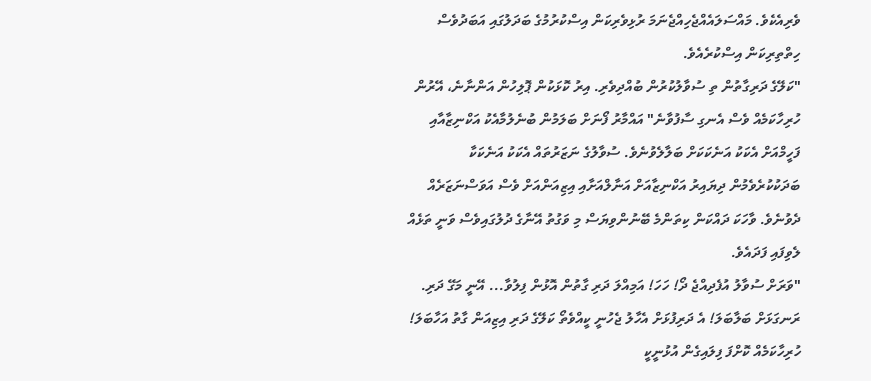ވެރިއެކެވެ. މައްސަލައެއްޖެހިއްޖެނަމަ ރުޅިވެރިކަން އިސްކުރުމުގެ ބަދަލުގައި އަބަދުވެސް ހިތްތިރިކަން އިސްކުރެއެވެ.
"ކަލޭގެ ދަރިގާތުން ތި ސުވާލުކުރުން ބުއްދިވެރި. އިރު ކޮޅަކުން ޕޮލިހުން އަންނާނެ، އޭރުން ހުރިހާކަމެއް ވެސް އެނގި ސާފުވާނެ" އައްމާރު ފޯނަށް ބަލަމުން ބުނެލުމާއެކު އަކްނިޒާއާއި ފަހީމްއަށް އެކަކު އަނެކަކަށް ބަލާލެވުނެވެ. ސުވާލުގެ ނަޒަރުތައް އެކަކު އަނެކަކާ ބަދަކުކުރެވެމުން ދިޔައިރު އަކްނިޒާއަށް އަނާލްއަށާއި އިޒިއަންއަށް ވެސް އަވަސްނަޒަރެއް ދެވުނެވެ. ވާހަކަ ދައްކަން ކިތަންމެ ބޭނުންވިޔަސް މި ވަގުތު އޭނާގެ ދުލުގައިވެސް ވަނީ ތަޅެއް ލެވިފައި ފަދައެވެ.
"ވަރަށް ސުވާލު އުފެދިއްޖެ ދޯ! ހަހަ! އަމިއްލަ ދަރި ގާތުން އޮޅުން ފިލުވާ... އޭނީ މަގޭ ދަރި. ރަނގަޅަށް ބަލާބަލަ! އެ ދަރިފުޅަށް އެހާލު ޖެހުނީ ކީއްވެތޯ ކަލޭގެ ދަރި އިޒިއަން ގާތު އަހާބަލަ! ހުރިހާކަމެއް ކޮށްފަ ފިލައިގެން އުޅުނީކީ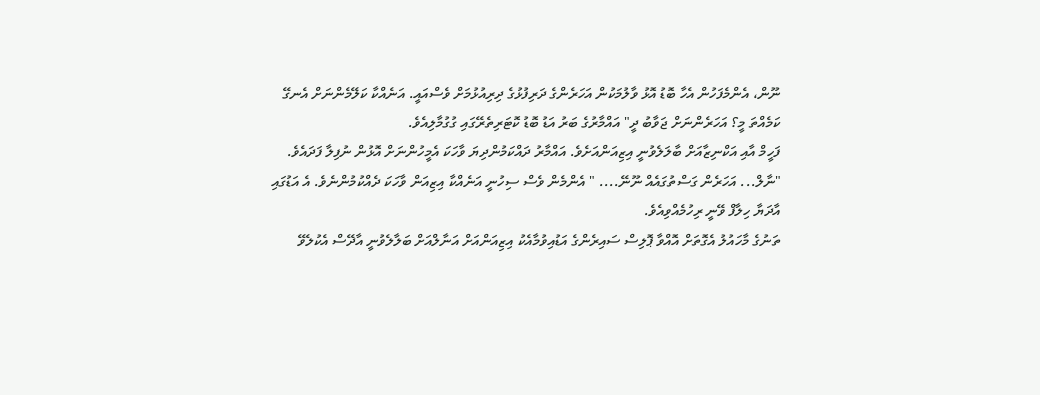ނޫން، އެންމެފަހުން އެހާ ބޮޑު އޮޅު ވާލުމަކުން އަހަރެންގެ ދަރިފުޅުގެ ދިރިއުޅުމަށް ވެސްއައީ. އަނެއްކާ ކަލޭމެންނަށް އެނގޭ ކަމެއްތަ މީ؟ އަހަރެންނަށް ޖަވާބު ދީ" އައްމާރުގެ ބަރު އަޑު ބޮޑު ކޮޓަރިތެރޭގައި ގުގުމާލިއެވެ.
ފަހީމް އާއި އަކްނިޒާއަށް ބާލަލެވުނީ އިޒިއަންއަށެވެ. އައްމާރު ދައްކަމުންދިޔަ ވާހަކަ އެމީހުންނަށް އޮޅުން ނުފިލާ ފަދައެވެ.
"ނާލް... އަހަރެން ގަސްތުގައެއް ނޫނޭ.... " އެންމެން ވެސް ސިހުނީ އަނެއްކާ އިޒިއަން ވާހަކަ ދެއްކުމުންނެވެ. އެ އަޑުގައި އާދަޔާ ހިލާފް ވޭނީ ރިހުމެއްވިއެވެ.
ތަނުގެ މާހައުލު އެގޮތަށް އޮއްވާ ޕޮލިސް ސައިރެންގެ އަޑުއިވުމާއެކު އިޒިއަންއަށް އަނާލްއަށް ބަލާލެވުނީ އާދޭސް އެކުލެވޭ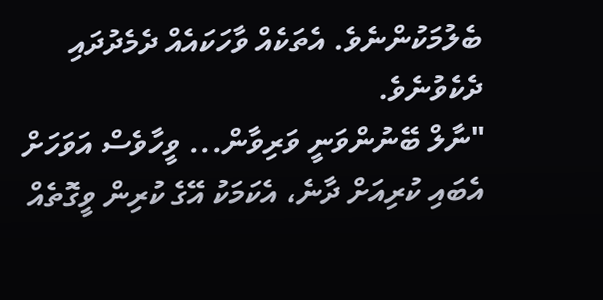ބެލުމަކުންނެވެ. އެތަކެއް ވާހަކައެއް ދެމެދުދައި ދެކެވުނެވެ.
"ނާލް ބޭނުންވަނީ ވަރިވާން... ވީހާވެސް އަވަހަށް އެބައި ކުރިއަށް ދާނެ، އެކަމަކު އޭގެ ކުރިން ވީގޮތެއް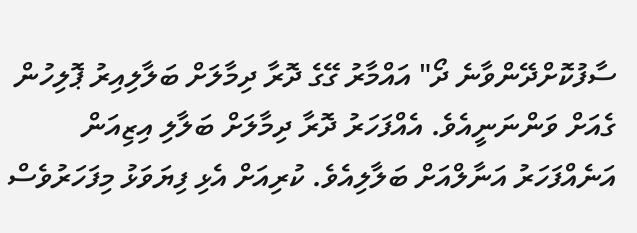ސާފުކޮށްދޭންވާނެ ދޯ" އައްމާރު ގޭގެ ދޮރާ ދިމާލަށް ބަލާލިއިރު ޕޮލިހުން ގެއަށް ވަންނަނީއެވެ. އެއްފަހަރު ދޮރާ ދިމާލަށް ބަލާލި އިޒިއަން އަނެއްފަހަރު އަނާލްއަށް ބަލާލިއެވެ. ކުރިއަށް އެޅި ފިޔަވަޅު މިފަހަރުވެސް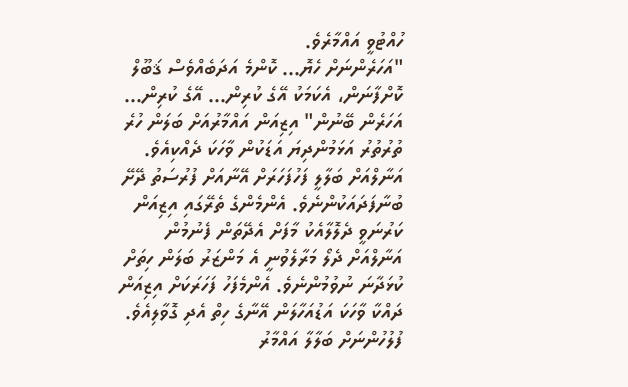ހުއްޓުވީ އައްމާރެވެ.
"އަހަރެންނަށް ހެޔޮ... ކޮންމެ އަދަބެއްވެސް ޤަބޫލް ކޮށްފާނަން، އެކަމަކު އޭގެ ކުރިން... އޭގެ ކުރިން... އަހަރެން ބޭނުން" އިޒިއަން އައްމާރުއަށް ބަލަން ހުރެ ތުރުތުރު އަޅަމުންދިޔަ އަޑަކުން ވާހަކަ ދެއްކިއެވެ. އަނާލްއަށް ބަލާލީ ފަހުފަހަރަށް އޭނާއަށް ފުރުސަތު ދޭށޭ ބުނާފަދައަކުންނެވެ. އެންމެންގެ ތެރޭގައި އިޒިއަން ކަރުނަވީ ދެލޮލާއެކު މާފަށް އެދޭތަން ފެނުމުން އަނާލްއަށް ދެލޯ މަރާލެވުނީ އެ މަންޒަރު ބަލަން ހިތަށް ކުޅަދާނަ ނުވުމުންނެވެ. އެންމެފަހު ފަހަރަކަށް އިޒިއަން ދައްކާ ވާހަކަ އަޑުއަހާލަން އޭނާގެ ހިތް އެދި ގޮވާލިއެވެ.
ފުލުހުންނަށް ބަލާލާ އައްމާރު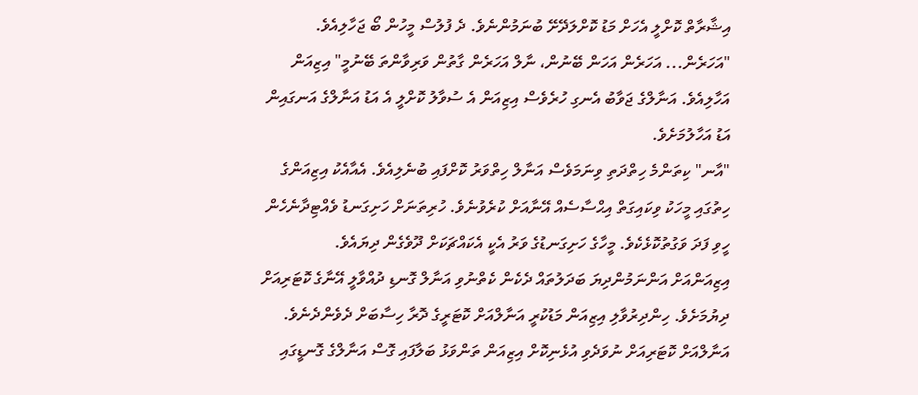އިޝާރާތް ކޮށްލީ އެހަށް މަޑު ކޮށްލަދޭށޭ ބުނަމުންނެވެ. ދެ ފުލުސް މީހުން ބޯ ޖަހާލިއެވެ.
"އަހަރެން... އަހަރެން އަހަން ބޭނުން، ނާލް އަހަރެން ގާތުން ވަރިވާންތަ ބޭނުމީ" އިޒިއަން އަހާލިއެވެ. އަނާލްގެ ޖަވާބު އެނގި ހުރެވެސް އިޒިއަން އެ ސުވާލު ކޮށްލީ އެ އަޑު އަނާލްގެ އަނގައިން އަޑު އަހާލުމަށެވެ.
"އާނ" ކިތަންމެ ހިތްދަތި ވިނަމަވެސް އަނާލް ހިތްވަރު ކޮށްފައި ބުނެލިއެވެ. އެއާއެކު އިޒިއަންގެ ހިތުގައި މީހަކު ވިކައިގަތް އިޙްސާސެއް އޭނާއަށް ކުރެވުނެވެ. ހުރިތަނަށް ހަށިގަނޑު ވެއްޓިދާނެހެން ހީވި ފަދަ ވަގުތުކޮޅެކެވެ. މީހާގެ ހަށިގަނޑުގެ ވަރު އެކީ އެކައްޗަކަށް ދޫވެގެން ދިޔައެވެ.
އިޒިއަންއަށް އަންނަމުންދިޔަ ބަދަލުތައް ދެކެން ކެތްނުވި އަނާލް ގޮނޑި ދުއްވާލީ އޭނާގެ ކޮޓަރިއަށް ދިޔުމަށެވެ. ހިންދިރުވާލި އިޒިއަން މަޑުކުރީ އަނާލްއަށް ކޮޓަރީގެ ދޮރާ ހިސާބަށް ދެވެންދެނެވެ. އަނާލްއަށް ކޮޓަރިއަށް ނުވަދެވި އުޅެނިކޮށް އިޒިއަން ތަންވަޅު ބަލާފައި ގޮސް އަނާލްގެ ގޮނޑީގައި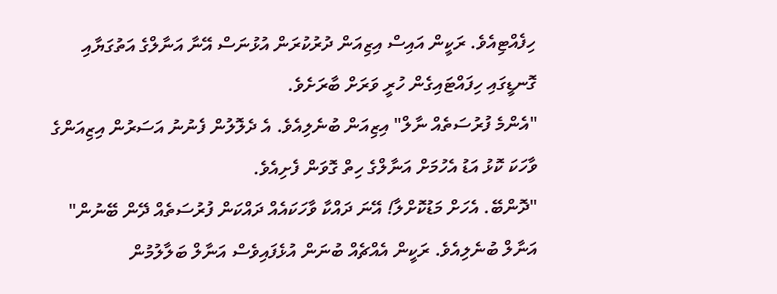ހިފެއްޓިއެވެ. ރަކީން އައިސް އިޒިއަން ދުރުކުރަން އުޅުނަސް އޭނާ އަނާލްގެ އަތުގަޔާއި ގޮނޑީގައި ހިފައްޓައިގެން ހުރީ ވަރަށް ބާރަށެވެ.
"އެންމެ ފުރުސަތެއް ނާލް" އިޒިއަން ބުނެލިއެވެ. އެ ދެލޮލުން ފެނުނު އަސަރުން އިޒިއަންގެ ވާހަކަ ކޮޅު އަޑު އެހުމަށް އަނާލްގެ ހިތް ގޮވަން ފެށިއެވެ.
"ދޮންބޭ. އެހަށް މަޑުކޮށްލާ! އޭނަ ދައްކާ ވާހަކައެއް ދައްކަން ފުރުސަތެއް ދޭން ބޭނުން" އަނާލް ބުނެލިއެވެ. ރަކީން އެއްޗެއް ބުނަން އުޅެފައިވެސް އަނާލް ބަލާލުމުން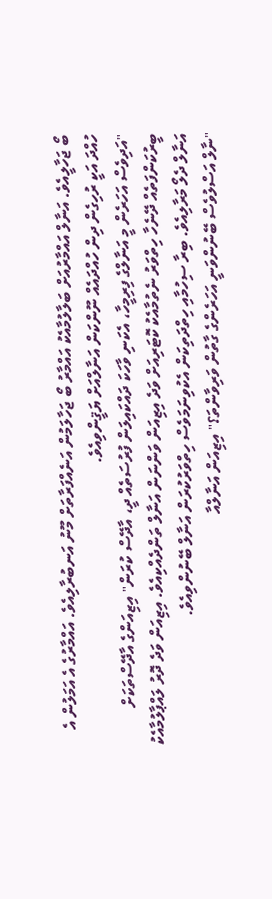ބޯ ޖަހާލީއެވެ. އަނާލް އައްމާރުއަށް ބަލާލުމާއެކު އައްމާރު ބޯ ޖަހާލަމުން އަނެއްފަރާތަށް މޫނު އަނބުރާލިއެވެ. އައްމާރުގެ އެ އަމަލުން އެ ހުއްދަ އަކީ ރުހިގެން ދިން ހުއްދައެއް ނޫންކަން އަނާލްއަށް ޔަޤީންވިއެވެ.
"އަދިވެސް އަހަރެން މީ އަނާލްގެ ފިރިމީހާ، އެކަނި ވާހަކަ ދައްކައިލަން ފުރުސަތެއް ދީ، އާދޭސް ކުރަން" އިޒިއަންގެ އާދޭސްތަކަށް ބީރުކަންފަތެއް ދޭނެހާ ހިތްވަރު ނެތުމާއެކު ކޮޓަރިއަށް ވަދެ އިޒިއަން ވަންނަން އަނާލް ތަންދެއްކިއެވެ. އިޒިއަން ވަދެ ދޮރު ލައްޕާލުމާއެކު އަނާލް ދެލޯ މަރާލިއެވެ. ބިރާ ސިހުމާއި ހިތްދަތިކަން އެކުވިނަމަވެސް ހިތްވަރުކުރަން އަނާލް ބޭނުންވިއެވެ.
"ނާލް އަސްލުވެސް ބޭނުންވަނީ އަހަރެންގެ ގާތުން ވަރިވާންތަ؟" އިޒިއަން އަނާލްއާ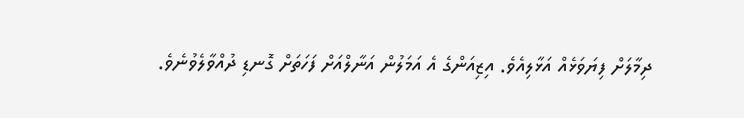ދިމާލަށް ފިޔަވަޅެއް އަޅާލިއެވެ. އިޒިއަންގެ އެ އަމަލުން އަނާލްއަށް ފަހަތަށް ގޮނޑި ދުއްވާލެވުނެވެ.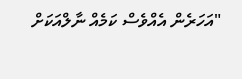"އަހަރެން އެއްވެސް ކަމެއް ނާލްއަކަށް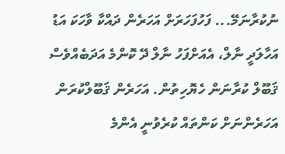ނުކުރާނަމޭ... ފަހުފަހަރަށް އަހަރެން ދައްކާ ވާހަކަ އަޑު އަހާލަދީ ނާލް، އެއަށްފަހު ނާލް ދޭ ކޮންމެ އަދަބެއްވެސް ޤަބޫލް ކުރާނަން ހެޔޮހިތުން. އަހަރެން ޤަބޫލްކުރަން އަހަރެންނަށް ކަންތައް ކުރެވުނީ އެންމެ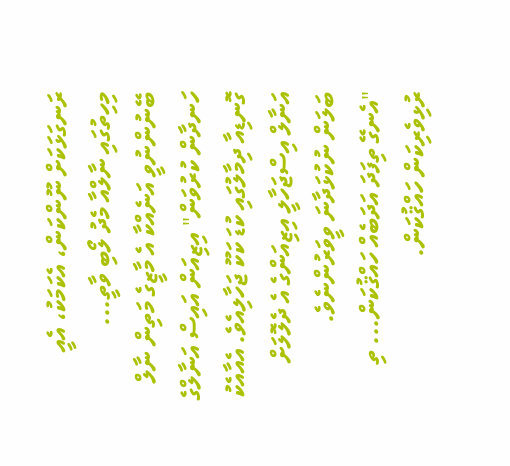ރަނގަޅަކަށް ނޫންކަން، އެކަމަކު، އެއީ މިހިތުގައި ނާލްއާ މެދު ލޯބި ވާތީ... ބޭނުންނުވީ އަނެއްކާ އެ މާޒީގެ މަތިން ނާލް ހަނދާން ކުރުވަން" އިޒިއަން އައިސް އަނާލްގެ ގޮނޑިއާ ދިމާލުގައި ކުޑަ ކަކޫ ޖަހާލިއެވެ. އެއާއެކު އަނާލް އިސްޖަހާލީ އިޒިއަންގެ އެ ދެލޮލަށް ބަލަން ނުކުޅަދާނަ ވީވަރުންނެވެ.
"އެނގޭ ތިފަދަ އަދަބެއް ހައްޤުކަން... ތި ރުޅިވެރިކަން ހައްޤުކަން.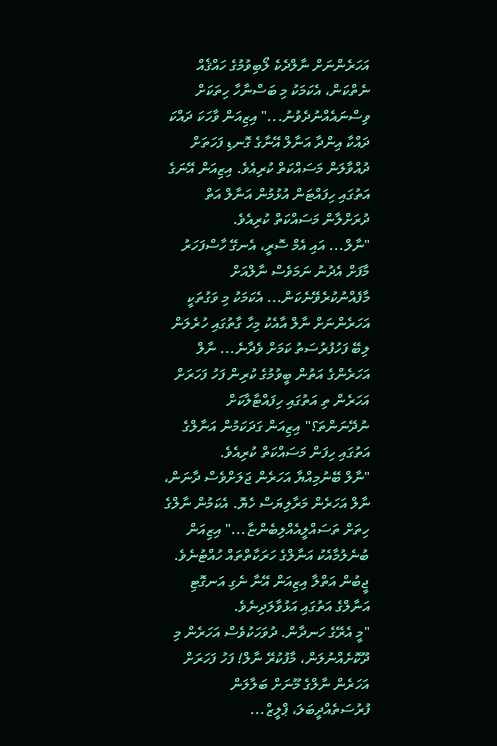އަހަރެންނަށް ނާލްދެކެ ލޯބިވުމުގެ ހައްޤެއް ނެތްކަން، އެކަމަކު މި ބަސްނާހާ ހިތަކަށް ވިސްނައެއްނުދެވުނު..." އިޒިއަން ވާހަކަ ދައްކަ ދައްކާ އިންދާ އަނާލް އޭނާގެ ގޮނޑި ފަހަތަށް ދުއްވާލަން މަސައްކަތް ކުރިއެވެ. އިޒިއަން އޭނަގެ އަތުގައި ހިފައްޓަން އުޅުމުން އަނާލް އަތް ދުރަށްލާން މަސައްކަތް ކުރިއެވެ.
"ނާލް... އައި އެމް ސޮރީ، އެނގޭ ހާސްފަހަރު މާފަށް އެދުނު ނަމަވެސް ނާލްއަށް މާފެއްނުކުރެވޭނެކަން... އެކަމަކު މި ވަގުތަކީ އަހަރެންނަށް ނާލް އާއެކު މިހާ ގާތުގައި ހުރެލަން ލިބޭ ފަހުފުރުސަތު ކަމަށް ވެދާނެ... ނާލް އަހަރެންގެ އަތުން ބީވުމުގެ ކުރިން ފަހު ފަހަރަށް އަހަރެން ތި އަތުގައި ހިފައްޓާލާކަށް ނުދޭނަންތަ؟" އިޒިއަން ގަދަކަމުން އަނާލްގެ އަތުގައި ހިފަން މަސައްކަތް ކުރިއެވެ.
"ނާލް ބޭނުމިއްޔާ އަހަރެން ޖަލަށްވެސް ދާނަން، ނާލް އަހަރެން މަރާލިޔަސް ހެޔޮ. އެކަމުން ނާލްގެ ހިތަށް ތަސައްލީއެއްލިބެންޏާ..." އިޒިއަން ބުނެލުމާއެކު އަނާލްގެ ހަރަކާތްތައް ހުއްޓުނެވެ.
ޖީބުން އަތްލާ އިޒިއަން އޭނާ ނެގި އަނގޮޓި އަނާލްގެ އަތުގައި އަޅުވާލަދިނެވެ.
"މީ އެރޭގެ ހަނދާން. ދުވަހަކުވެސް އަހަރެން މި ދޫކޮށެއްނުލަން، މާފުކުރޭ ނާލް! ފަހު ފަހަރަށް އަހަރެން ނާލްގެ މޫނަށް ބަލާލަން ފުރުސަތެއްދީބަލަ، ޕްލީޒް...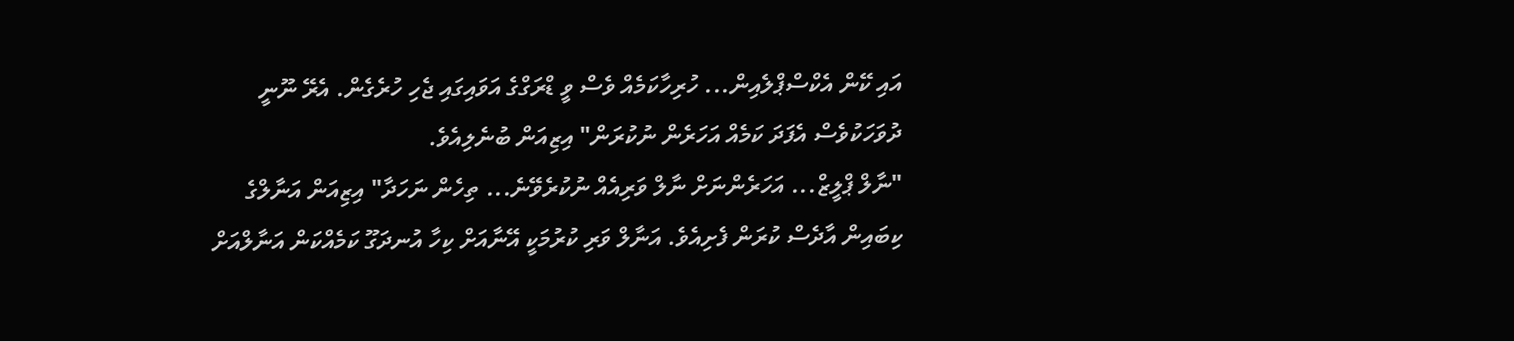އައި ކޭން އެކްސްޕްލެއިން... ހުރިހާކަމެއް ވެސް ވީ ޑްރަގްގެ އަވައިގައި ޖެހި ހުރެގެން. އެރޭ ނޫނީ ދުވަހަކުވެސް އެފަދަ ކަމެއް އަހަރެން ނުކުރަން" އިޒިއަން ބުނެލިއެވެ.
"ނާލް ޕްލީޒް... އަހަރެންނަށް ނާލް ވަރިއެއް ނުކުރެވޭނެ... ތިހެން ނަހަދާ" އިޒިއަން އަނާލްގެ ކިބައިން އާދެސް ކުރަން ފެށިއެވެ. އަނާލް ވަރި ކުރުމަކީ އޭނާއަށް ކިހާ އުނދަގޫ ކަމެއްކަން އަނާލްއަށް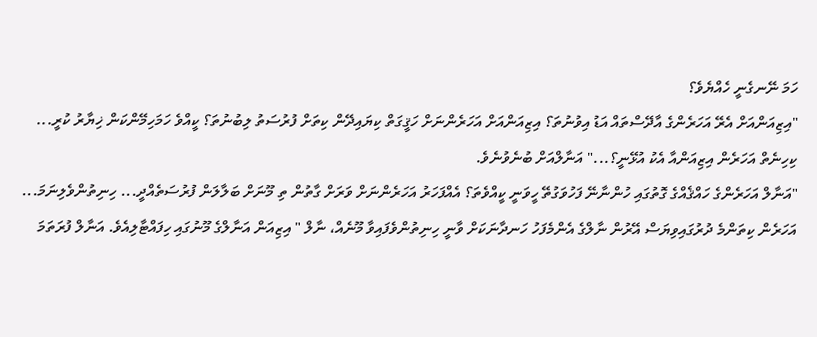ހަމަ ނޭނގެނީ ހެއްޔެވެ؟
"އިޒިއަންއަށް އެރޭ އަހަރެންގެ އާދޭސްތައް އަޑު އިވުނުތަ؟ އިޒިއަންއަށް އަހަރެންނަށް ހަޤީގަތް ކިޔައިދޭން ކިތަށް ފުރުސަތު ލިބުނުތަ؟ ކީއްވެ ހަމަހިމޭންކަން ޚިޔާރު ކުރީ... ކިހިނެތް އަހަރެން އިޒިއަންއާ އެކު އުޅޭނީ؟..." އަނާލްއަށް ބުނެވުނެވެ.
"އަނާލް އަހަރެންގެ ހައްޤެއްގެ ގޮތުގައި ހުންނާނޭ ފަހުވަގުތޭ ހީވަނީ ކީއްވެތަ؟ އެއްފަހަރު އަހަރެންނަށް ވަރަށް ގާތުން ތި މޫނަށް ބަލާލަން ފުރުސަތެއްދީ... ހިނިތުންވެލިނަމަ... އަހަރެން ކިތަންމެ ދުރުގައިވިޔަސް އޭރުން ނާލްގެ އެންމެފަހު ހަނދާނަކަށް ވާނީ ހިނިތުންވެފައިވާ މޫނެއް، ނާލް " އިޒިއަން އަނާލްގެ މޫނުގައި ހިފައްޓާލިއެވެ. އަނާލް ފުރަތަމަ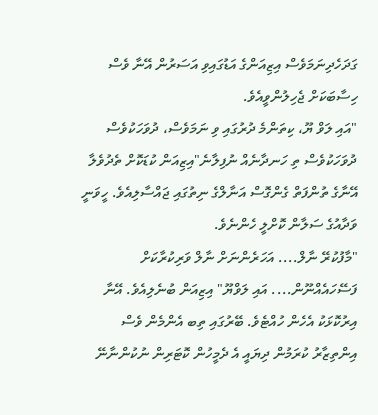ގަދަހެދިނަމަވެސް އިޒިއަންގެ އަޑުގައިވި އަސަރުން އޭނާ ވެސް ހިސާބަކަށް ޖެހިލުންވީއެވެ.
"އައި ލަވް ޔޫ، ކިތަންމެ ދުރުގައި ވި ނަމަވެސް، ދުވަހަކުވެސް ދުވަހަކުވެސް ތި ހަނދާނެއް ނުފިލާނެ"އިޒިއަން ކުޑަކޮށް ތެދުވެލާ އޭނާގެ ތުންފަތް ގެންގޮސް އަނާލްގެ ނިތުގައި ޖައްސާލިއެވެ. ހީވަނީ ވަދާއުގެ ސަލާން ކޮށްލީ ހެންނެވެ.
"މާފުކުރޭ ނާލް.... އަހަރެންނަށް ނާލް ވަރިކުރާކަށް ފަސޭހައެއްނޫން.... އައި ލަވްޔޫ" އިޒިއަން ބުނެލިއެވެ. އޭނާ އިރުކޮޅަކު އެހެން ހުއްޓެވެ. ބޭރުގައި ތިބ އެންމެން ވެސް އިންތިޒާރު ކުރަމުން ދިޔައީ އެ ދެމީހުން ކޮޓަރިން ނުކުންނާނޭ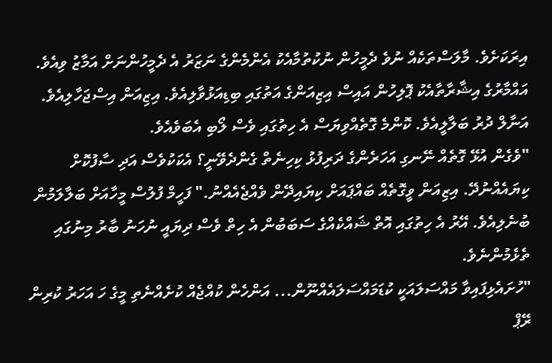އިރަކަށެވެ. މާލަސްތަކެއް ނުވެ ދެމީހުން ނުކުތުމާއެކު އެންމެންގެ ނަޒަރު އެ ދެމީހުންނަށް އަމާޒު ވިއެވެ. އައްމާރުގެ އިޝާރާތާއެކު ޕޮލިހުން އައިސް އިޒިއަންގެ އަތުގައި ބިޑިއަޅުވާލިއެވެ. އިޒިއަން އިސްޖަހާލިއެވެ. އަނާލް ދުރު ބަލާލީއެވެ. ކޮންމެ ގޮތެއްވިޔަސް އެ ހިތުގައި ވެސް ލޯބި އެބަވެއެވެ.
"ވެގެން އުޅޭ ގޮތެއް ނޭނގި އަހަރެންގެ ދަރިފުޅު ކިހިނެތް ގެންދެވޭނީ؟ އެކަކުވެސް އަދި ސާފުކޮށް ކިޔައެއްނުދޭ. އިޒިއަން ވީގޮތެއް ބައްޕައަށް ކިޔައިދޭން ވެއްޖެއެއްނު." ފަހީމް ފުލުސް މީހާއަށް ބަލާލަމުން ބުނެލިއެވެ. އޭރު އެ ހިތުގައި އޮތް ޝައްކެއްގެ ސަބަބުން އެ ހިތް ވެސް ދިޔައީ ނުހަނު ބާރު މިނުގައި ތެޅެމުންނެވެ.
"ހުށައެޅިފައިވާ މައްސަލައަކީ ކުޑަމައްސަލައެއްނޫން... އަންހެން ކުއްޖެއް ކުށެއްނެތި މީގެ ހަ އަހަރު ކުރިން ރޭޕް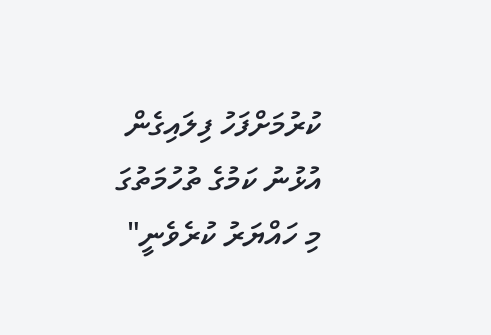ކުރުމަށްފަހު ފިލައިގެން އުޅުނު ކަމުގެ ތުހުމަތުގަ މި ހައްޔަރު ކުރެވެނީ"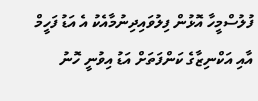ފުލުސްމީހާ އޮޅުން ފިލުވައިދިނުމާއެކު އެ އަޑު ފަހީމް އާއި އަކްނިޒާގެ ކަންފަތަށް އަޑު އިވުނީ ހޮނު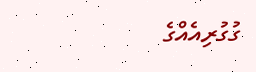ގުގުރިއެއްގެ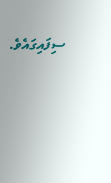ސިފައިގައެވެ.